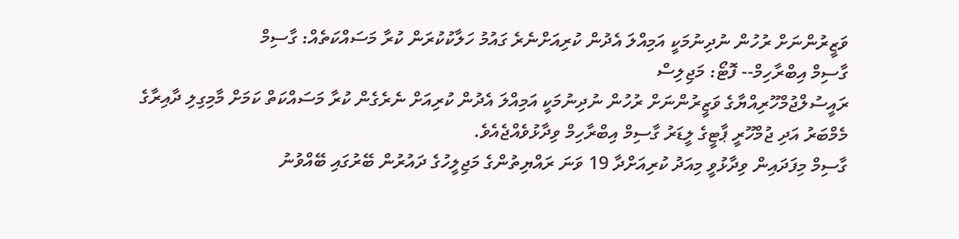ވަޒީރުންނަށް ރުހުން ނުދިނުމަކީ އަމިއްލަ އެދުން ކުރިއަށްނެރެ ގައުމު ހަލާކުކުރަން ކުރާ މަސައްކަތެއް: ގާސިމް
ގާސިމް އިބްރާހިމް-- ފޮޓޯ: މަޖިލިސް
ރައީސުލްޖުމްހޫރިއްޔާގެ ވަޒީރުންނަށް ރުހުން ނުދިނުމަކީ އަމިއްލަ އެދުން ކުރިއަށް ނެރެގެން ކުރާ މަސައްކަތް ކަމަށް މާމިގިލި ދާއިރާގެ މެމްބަރު އަދި ޖުމްހޫރީ ޕާޓީގެ ލީޑަރު ގާސިމް އިބްރާހިމް ވިދާޅުވެއްޖެއެވެ.
ގާސިމް މިފަދައިން ވިދާޅުވީ މިއަދު ކުރިއަށްދާ 19 ވަނަ ރައްޔިތުންގެ މަޖިލީހުގެ ދައުރުން ބޭރުގައި ބޭއްވުނު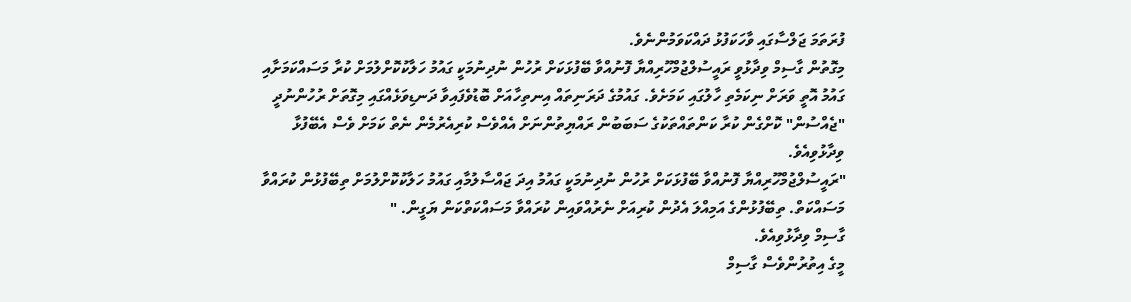ފުރަތަމަ ޖަލްސާގައި ވާހަކަފުޅު ދައްކަވަމުންނެވެ.
މިގޮތުން ގާސިމް ވިދާޅުވީ ރައީސުލްޖުމްހޫރިއްޔާ ފޮނުއްވާ ބޭފުޅަކަށް ރުހުން ނުދިނުމަކީ ގައުމު ހަލާކުކޮށްލުމަށް ކުރާ މަސައްކަމަށާއި ގައުމު އޮތީ ވަރަށް ނިކަމެތި ހާލުގައި ކަމަށެވެ. ގައުމުގެ ދަރަނިތައް އިނތިހާއަށް ބޮޑުވެފައިވާ ދަނޑިވަޅެއްގައި މިގޮތަށް ރުހުންނުދީ "ޖެއްސުން" ކޮށްގެން ކުރާ ކަންތައްތަކުގެ ސަބަބުން ރައްޔިތުންނަށް އެއްވެސް ކުރިއެރުމެން ނެތް ކަމަށް ވެސް އެބޭފުޅާ ވިދާޅުވިއެވެ.
"ރައީސުލްޖުމްހޫރިއްޔާ ފޮނުއްވާ ބޭފުޅަކަށް ރުހުން ނުދިނުމަކީ ގައުމު އިދަ ޖައްސާލުމާއި ގައުމު ހަލާކުކޮށްލުމަށް ތިބޭފުޅުން ކުރައްވާ މަސައްކަތް. ތިބޭފުޅުންގެ އަމިއްލަ އެދުން ކުރިއަށް ނެރުއްވައިން ކުރައްވާ މަސައްކަތްކަން ޔަގީން. "
ގާސިމް ވިދާޅުވިއެވެ.
މީގެ އިތުރުންވެސް ގާސިމް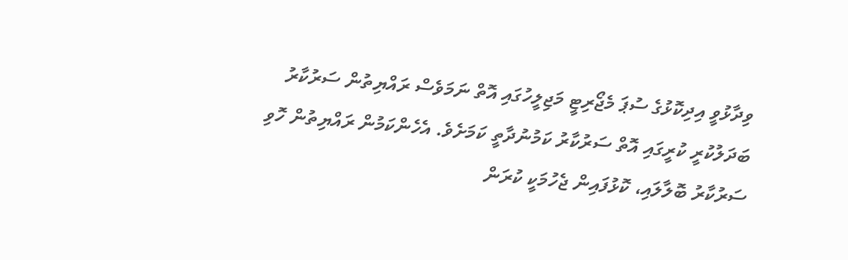ވިދާޅުވީ އިދިކޮޅުގެ ސުޕަ މެޖޯރިޓީ މަޖިލީހުގައި އޮތް ނަމަވެސް ރައްޔިތުން ސަރުކާރު ބަދަލުކުރީ ކުރީގައި އޮތް ސަރުކާރު ކަމުނުދާތީ ކަމަށެވެ. އެހެންކަމުން ރައްޔިތުން ހޮވި ސަރުކާރު ބޮލާލައި، ކޮޅުފައިން ޖެހުމަކީ ކުރަން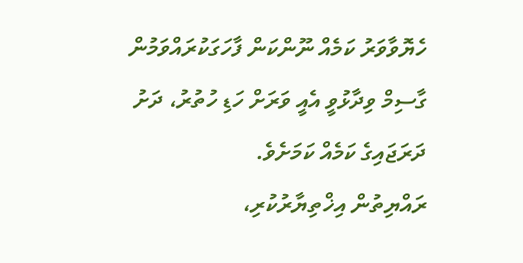ހެޔޮވާވަރު ކަމެއް ނޫންކަން ފާހަގަކުރައްވަމުން ގާސިމް ވިދާޅުވީ އެއީ ވަރަށް ހަޑި ހުތުރު، ދަށު ދަރަޖައިގެ ކަމެއް ކަމަށެވެ.
ރައްޔިތުން އިޚްތިޔާރުކުރި،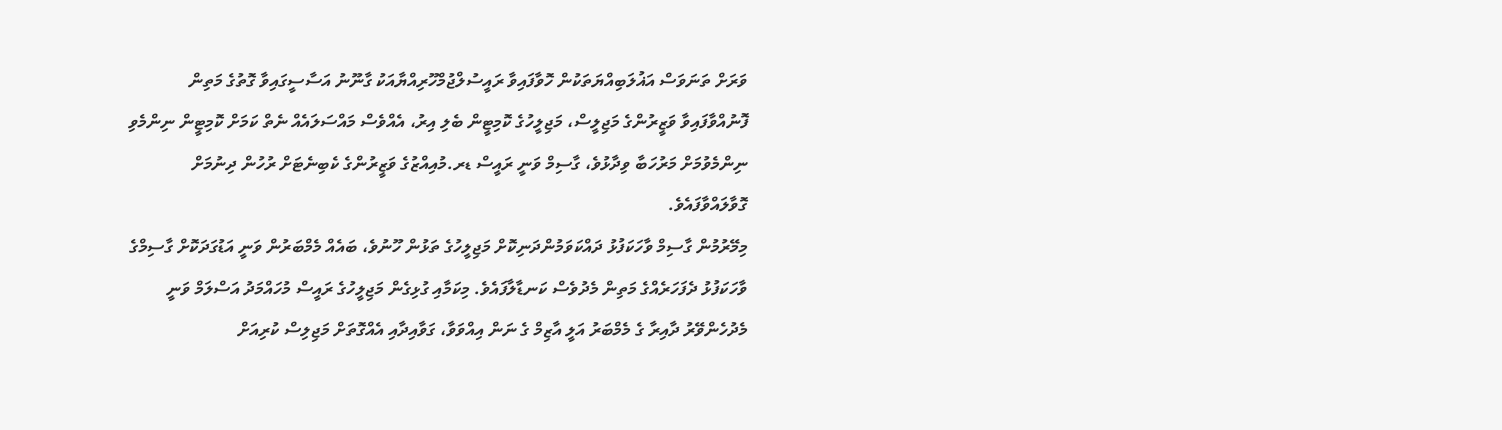ވަރަށް ތަނަވަސް އަޣުލަބިއްޔަތަކުން ހޮވާފައިވާ ރައީސުލްޖުމްހޫރިއްޔާއަކު ގާނޫނު އަސާސީގައިވާ ގޮތުގެ މަތިން ފޮނުއްވާފައިވާ ވަޒީރުންގެ މަޖިލީސް، މަޖިލީހުގެ ކޮމިޓީން ބެލި އިރު، އެއްވެސް މައްސަލައެއް ނެތް ކަމަށް ކޮމިޓީން ނިންމެވި ނިންމެވުމަށް މަރުހަބާ ވިދާޅުވެ، ގާސިމް ވަނީ ރައީސް ޑރ.މުއިއްޒުގެ ވަޒީރުންގެ ކެބިނެޓަށް ރުހުން ދިނުމަށް ގޮވާލައްވާފައެވެ.
މިމޭރުމުން ގާސިމް ވާހަކަފުޅު ދައްކަވަމުންދަނިކޮށް މަޖިލީހުގެ ތަޅުން ހޫނުވެ، ބައެއް މެމްބަރުން ވަނީ އަޑުގަދަކޮށް ގާސިމްގެ ވާހަކަފުޅު ދެފަހަރެއްގެ މަތިން މެދުވެސް ކަނޑާލާފައެވެ. މިކަމާއި ގުޅިގެން މަޖިލީހުގެ ރައީސް މުހައްމަދު އަސްލަމް ވަނީ މެދުހެންވޭރު ދާއިރާ ގެ މެމްބަރު އަލީ އާޒިމް ގެ ނަން އިއްވަވާ، ގަވާއިދާއި އެއްގޮތަށް މަޖިލިސް ކުރިއަށް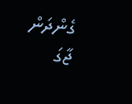ގެންދަން ޖާގަ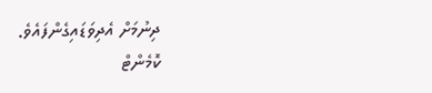ދިނުމަށް އެދިވަޑައިގެންފައެވެ.
ކޮމެންޓް